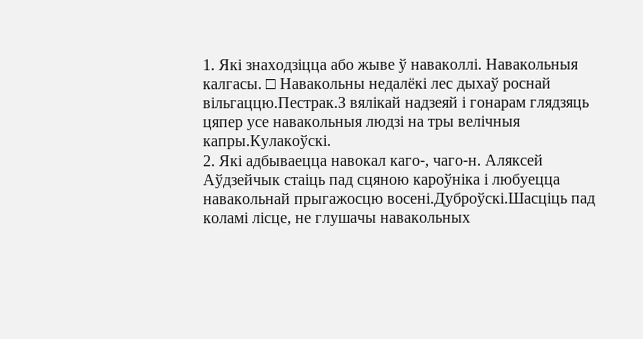1. Які знаходзіцца або жыве ў наваколлі. Навакольныя калгасы. □ Навакольны недалёкі лес дыхаў роснай вільгаццю.Пестрак.З вялікай надзеяй і гонарам глядзяць цяпер усе навакольныя людзі на тры велічныя капры.Кулакоўскі.
2. Які адбываецца навокал каго‑, чаго‑н. Аляксей Аўдзейчык стаіць пад сцяною кароўніка і любуецца навакольнай прыгажосцю восені.Дуброўскі.Шасціць пад коламі лісце, не глушачы навакольных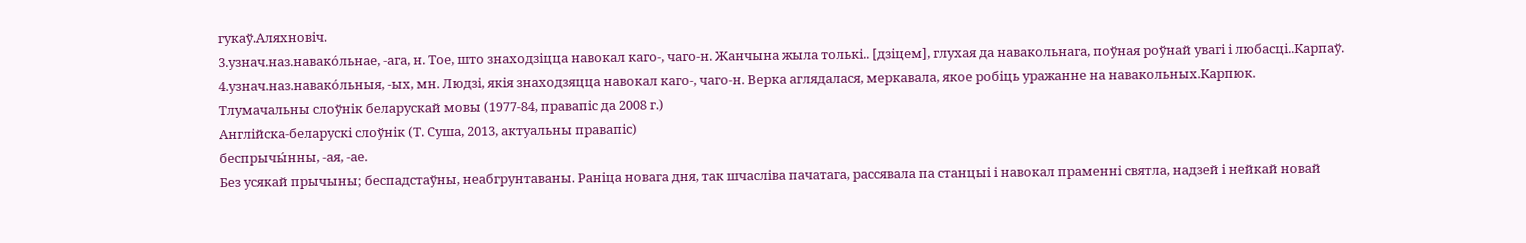гукаў.Аляхновіч.
3.узнач.наз.навако́льнае, ‑ага, н. Тое, што знаходзіцца навокал каго‑, чаго‑н. Жанчына жыла толькі.. [дзіцем], глухая да навакольнага, поўная роўнай увагі і любасці..Карпаў.
4.узнач.наз.навако́льныя, ‑ых, мн. Людзі, якія знаходзяцца навокал каго‑, чаго‑н. Верка аглядалася, меркавала, якое робіць уражанне на навакольных.Карпюк.
Тлумачальны слоўнік беларускай мовы (1977-84, правапіс да 2008 г.)
Англійска-беларускі слоўнік (Т. Суша, 2013, актуальны правапіс)
беспрычы́нны, ‑ая, ‑ае.
Без усякай прычыны; беспадстаўны, неабгрунтаваны. Раніца новага дня, так шчасліва пачатага, рассявала па станцыі і навокал праменні святла, надзей і нейкай новай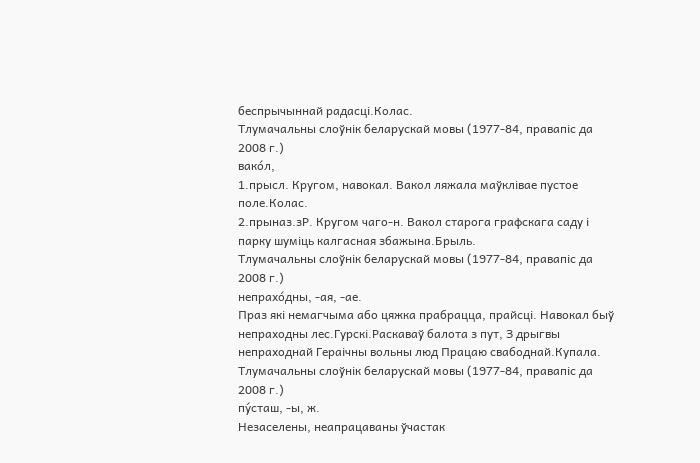беспрычыннай радасці.Колас.
Тлумачальны слоўнік беларускай мовы (1977-84, правапіс да 2008 г.)
вако́л,
1.прысл. Кругом, навокал. Вакол ляжала маўклівае пустое поле.Колас.
2.прыназ.зР. Кругом чаго‑н. Вакол старога графскага саду і парку шуміць калгасная збажына.Брыль.
Тлумачальны слоўнік беларускай мовы (1977-84, правапіс да 2008 г.)
непрахо́дны, ‑ая, ‑ае.
Праз які немагчыма або цяжка прабрацца, прайсці. Навокал быў непраходны лес.Гурскі.Раскаваў балота з пут, З дрыгвы непраходнай Гераічны вольны люд Працаю свабоднай.Купала.
Тлумачальны слоўнік беларускай мовы (1977-84, правапіс да 2008 г.)
пу́сташ, ‑ы, ж.
Незаселены, неапрацаваны ўчастак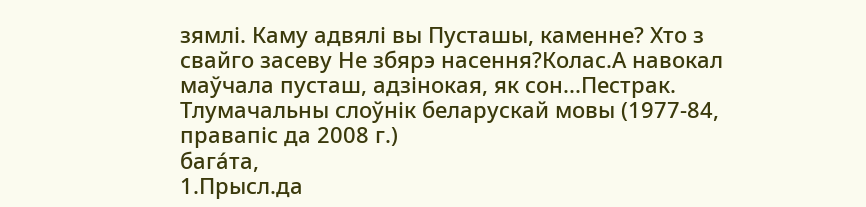зямлі. Каму адвялі вы Пусташы, каменне? Хто з свайго засеву Не збярэ насення?Колас.А навокал маўчала пусташ, адзінокая, як сон...Пестрак.
Тлумачальны слоўнік беларускай мовы (1977-84, правапіс да 2008 г.)
бага́та,
1.Прысл.да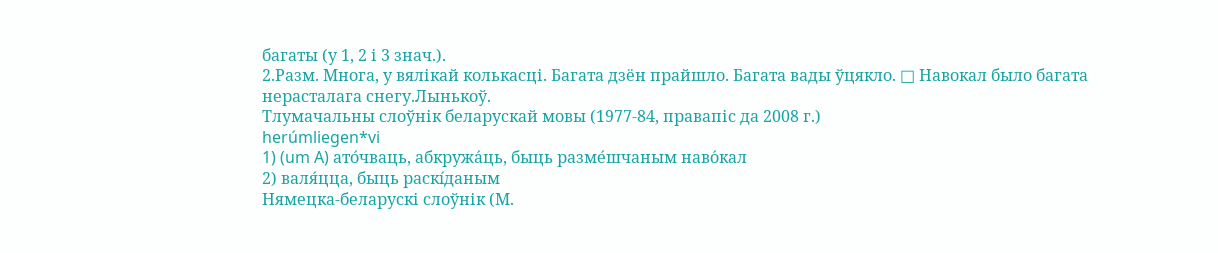багаты (у 1, 2 і 3 знач.).
2.Разм. Многа, у вялікай колькасці. Багата дзён прайшло. Багата вады ўцякло. □ Навокал было багата нерасталага снегу.Лынькоў.
Тлумачальны слоўнік беларускай мовы (1977-84, правапіс да 2008 г.)
herúmliegen*vi
1) (um A) ато́чваць, абкружа́ць, быць разме́шчаным наво́кал
2) валя́цца, быць раскі́даным
Нямецка-беларускі слоўнік (М.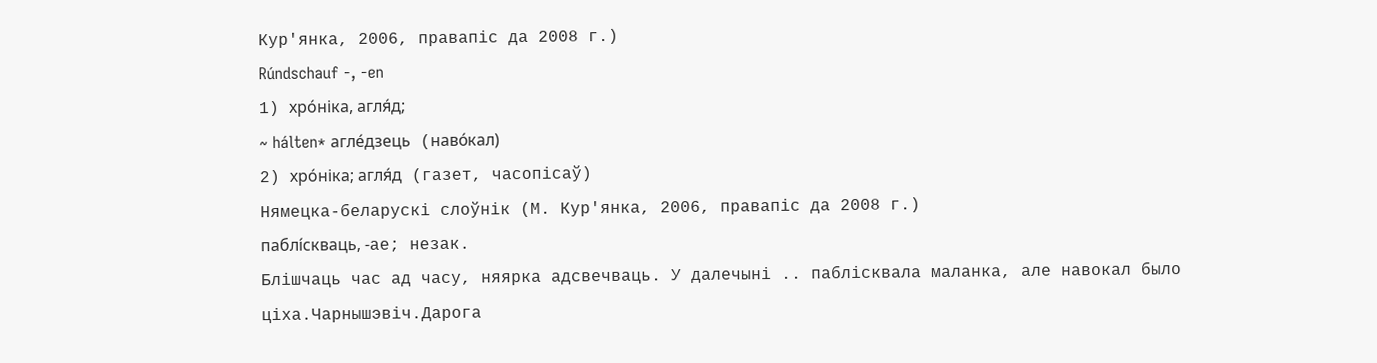Кур'янка, 2006, правапіс да 2008 г.)
Rúndschauf -, -en
1) хро́ніка, агля́д;
~ hálten* агле́дзець (наво́кал)
2) хро́ніка; агля́д (газет, часопісаў)
Нямецка-беларускі слоўнік (М. Кур'янка, 2006, правапіс да 2008 г.)
паблі́скваць, ‑ае; незак.
Блішчаць час ад часу, няярка адсвечваць. У далечыні .. паблісквала маланка, але навокал было ціха.Чарнышэвіч.Дарога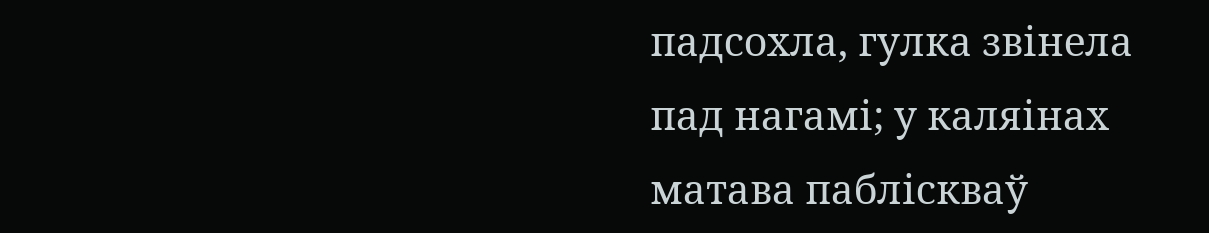падсохла, гулка звінела пад нагамі; у каляінах матава пабліскваў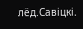лёд.Савіцкі.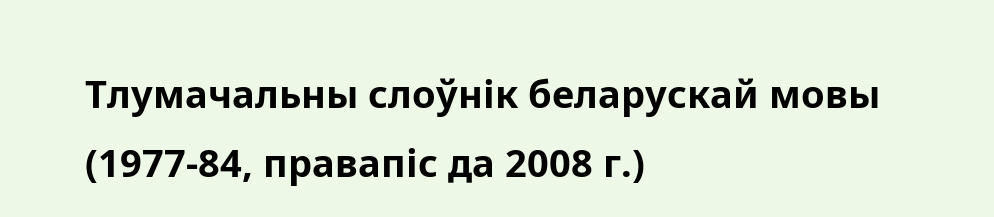Тлумачальны слоўнік беларускай мовы (1977-84, правапіс да 2008 г.)